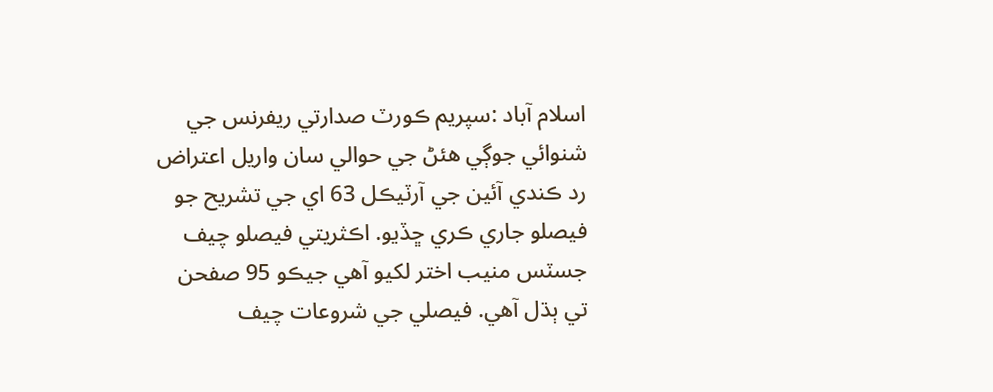اسلام آباد :سپريم ڪورٽ صدارتي ريفرنس جي شنوائي جوڳي هئڻ جي حوالي سان واريل اعتراض رد ڪندي آئين جي آرٽيڪل 63 اي جي تشريح جو فيصلو جاري ڪري ڇڏيو. اڪثريتي فيصلو چيف جسٽس منيب اختر لکيو آهي جيڪو 95 صفحن تي ٻڌل آهي. فيصلي جي شروعات چيف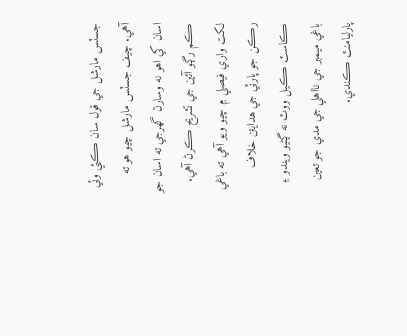جسٽس مارشل جي قول سان ڪئي وئي آهي. چيف جسٽس مارشل چيو هو ته اسان کي اهو نه وسارڻ گهرجي ته اسان جو ڪم رڳو آئين جي تشريح ڪرڻ آهي. لکت واري فيصلي ۾ چيو ويو آهي ته باغي رڪن جو پارٽي جي هدايتن خلاف ڪاسٽ ڪيل ووٽ نه ڳڻيو ويندو ۽ باغي ميمبر جي نااهلي جي مدي جو تعين پارليامنٽ ڪندي.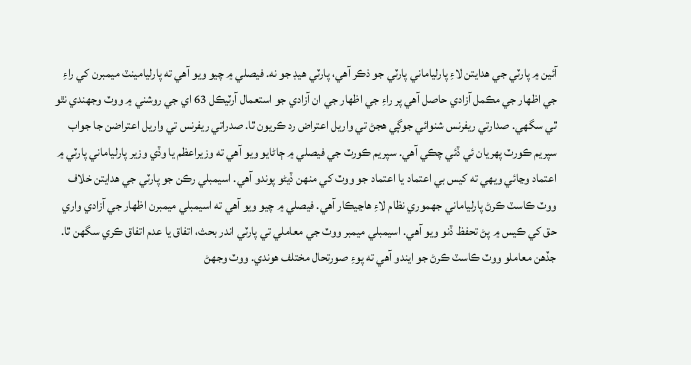آئين ۾ پارٽي جي هدايتن لاءِ پارلياماني پارٽي جو ذڪر آهي، پارٽي هيڊ جو نه. فيصلي ۾ چيو ويو آهي ته پارليامينٽ ميمبرن کي راءِ جي اظهار جي مڪمل آزادي حاصل آهي پر راءِ جي اظهار جي ان آزادي جو استعمال آرٽيڪل 63 اي جي روشني ۾ ووٽ وجهندي نٿو ٿي سگهي. صدارتي ريفرنس شنوائي جوڳي هجڻ تي واريل اعتراض رد ڪريون ٿا. صدراتي ريفرنس تي واريل اعتراضن جا جواب سپريم ڪورٽ پهريان ئي ڏئي چڪي آهي. سپريم ڪورٽ جي فيصلي ۾ ڄاڻايو ويو آهي ته وزيراعظم يا وڏي وزير پارلياماني پارٽي ۾ اعتماد وڃائي ويهي ته کيس بي اعتماد يا اعتماد جو ووٽ کي منهن ڏيڻو پوندو آهي. اسيمبلي رڪن جو پارٽي جي هدايتن خلاف ووٽ ڪاسٽ ڪرڻ پارلياماني جهموري نظام لاءِ هاڃيڪار آهي. فيصلي ۾ چيو ويو آهي ته اسيمبلي ميمبرن اظهار جي آزادي واري حق کي ڪيس ۾ پڻ تحفظ ڏنو ويو آهي. اسيمبلي ميمبر ووٽ جي معاملي تي پارٽي اندر بحث، اتفاق يا عدم اتفاق ڪري سگهن ٿا. جڏهن معاملو ووٽ ڪاسٽ ڪرڻ جو ايندو آهي ته پوءِ صورتحال مختلف هوندي. ووٽ وجهڻ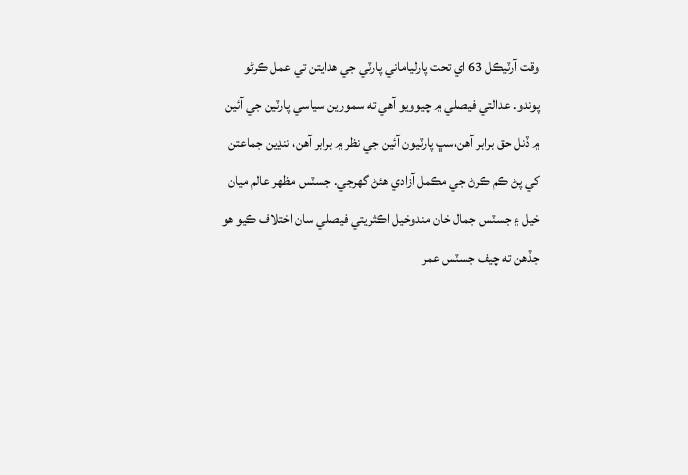وقت آرٽيڪل 63 اي تحت پارلياماني پارٽي جي هدايتن تي عمل ڪرڻو پوندو. عدالتي فيصلي ۾ چيوويو آهي ته سمورين سياسي پارٽين جي آئين ۾ ڏنل حق برابر آهن،سڀ پارٽيون آئين جي نظر ۾ برابر آهن، ننڍين جماعتن کي پڻ ڪم ڪرڻ جي مڪمل آزادي هئڻ گهرجي. جسٽس مظهر عالم ميان خيل ۽ جسٽس جمال خان مندوخيل اڪثريتي فيصلي سان اختلاف ڪيو هو جڏهن ته چيف جسٽس عمر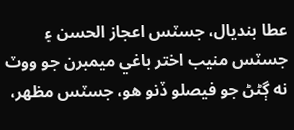عطا بنديال، جسٽس اعجاز الحسن ۽ جسٽس منيب اختر باغي ميمبرن جو ووٽ نه ڳڻڻ جو فيصلو ڏنو هو، جسٽس مظهر،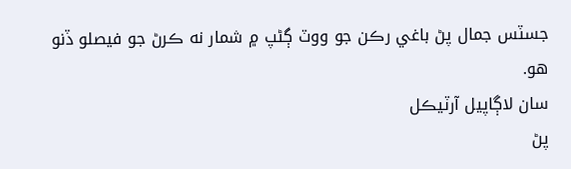جسٽس جمال پڻ باغي رڪن جو ووٽ ڳڻپ ۾ شمار نه ڪرڻ جو فيصلو ڏنو هو.
سان لاڳاپيل آرٽيڪل
پڻ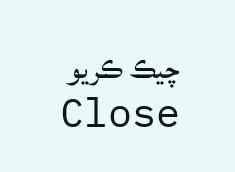چيڪ ڪريو
Close